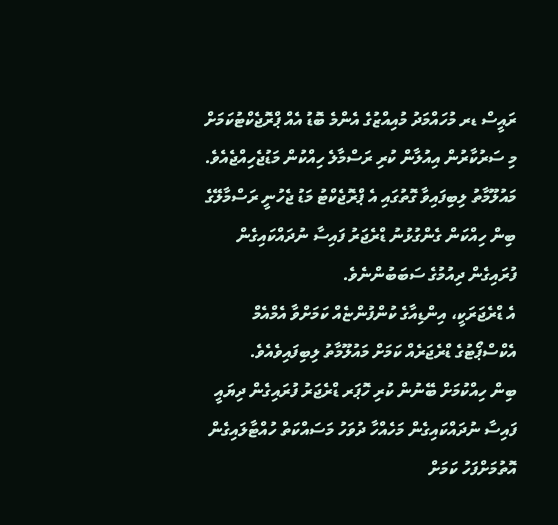ރައީސް ޑރ މުހައްމަދު މުއިއްޒުގެ އެންމެ ބޮޑު އެއް ޕްރޮޖެކްޓުކަމަށް މި ސަރުކާރުން އިއުލާން ކުރި ރަސްމާލެ ހިއްކުން މަޑުޖެހިއްޖެއެވެ.
މައުލޫމާތު ލިބިފައިވާ ގޮތުގައި އެ ޕްރޮޖެކްޓު މަޑު ޖެހުނީ ރަސްމާލޭގެ ބިން ހިއްކަން ގެންގުޅުނު ޑްރެޖަރު ފައިސާ ނުދައްކައިގެން ފުރައިގެން ދިއުމުގެ ސަބަބުންނެވެ.
އެ ޑްރެޖަރަކީ، އިންޑިއާގެ ކުންފުންޏެއް ކަމަށްވާ އެމްއެމް އެކްސްޕޯޓުގެ ޑްރެޖަރެއް ކަމަށް މައުލޫމާތު ލިބިފައިވެއެވެ.
ބިން ހިއްކުމަށް ބޭނުން ކުރި ހޮޕަރ ޑްރެޖަރު ފުރައިގެން ދިޔައީ ފައިސާ ނުދައްކައިގެން މަހެއްހާ ދުވަހު މަސައްކަތް ހުއްޓާލައިގެން އޮތުމަށްފަހު ކަމަށް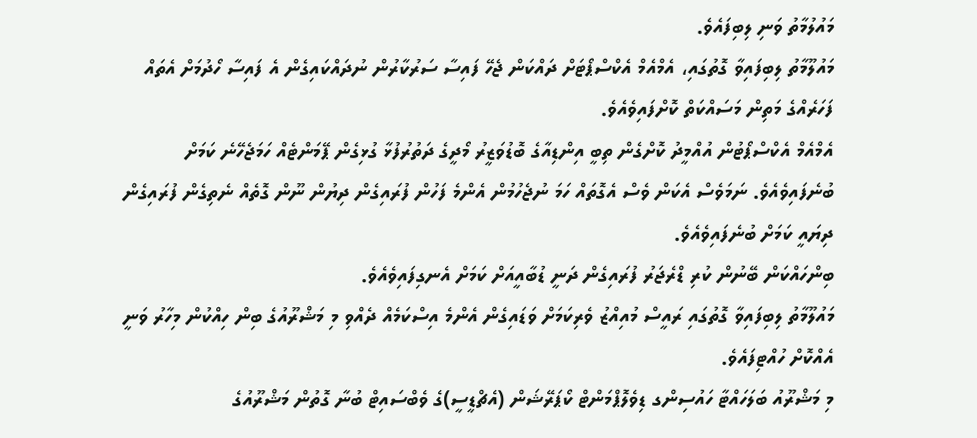މައުލުމާތު ވަނި ލިބިފައެވެ.
މައުލޫމާތު ލިބިފައިވާ ގޮތުގައި، އެމްއެމް އެކްސްޕޯޓަށް ދައްކަން ޖެހޭ ފައިސާ ސަރުކާރުން ނުދައްކައިގެން އެ ފައިސާ ހޯދުމަށް އެތައް ފަހަރެއްގެ މަތިން މަސައްކަތް ކޮށްފައިވެއެވެ.
އެމްއެމް އެކްސްޕޯޓުން އުއްމީދު ކޮށްގެން ތިބީ އިންޑިއާގެ ބޮޑުވަޒީރު މޯދީގެ ދަތުރުފުޅާ ގުޅިގެން ޕޭމަންޓެއް ހަމަޖެހޭނެ ކަމަށް ބުނެފައިވެއެވެ. ނަމަވެސް އެކަން ވެސް އެގޮތައް ހަމަ ނުޖެހުމުން އެންމެ ފަހުން ފުރައިގެން ދިޔުން ނޫން ގޮތެއް ނެތިގެން ފުރައިގެން ދިޔައީ ކަމަށް ބުނެފައިވެއެވެ.
ބިންހައްކަން ބޭނުން ކުރި ޑްރެޖަރު ފުރައިގެން ދަނީ ޑުބާއީއަށް ކަމަށް އެނގިފައިވެއެވެ.
މައުލޫމާތު ލިބިފައިވާ ގޮތުގައި ރައީސް މުއިއްޒު ވެރިކަމަށް ވަޑައިގެން އެންމެ އިސްކަމެއް ދެއްވި މި މަޝްރޫއުގެ ބިން ހިއްކުން މިހާރު ވަނީ އެއްކޮށް ހުއްޓިފައެވެ.
މި މަޝްރޫއު ބަލަހައްޓާ ހައުސިންގ ޑިވެލޮޕްމަންޓް ކޯޕަރޭޝަން (އެޗްޑީސީ)ގެ ވެބްސައިޓް ބުނާ ގޮތުން މަޝްރޫއުގެ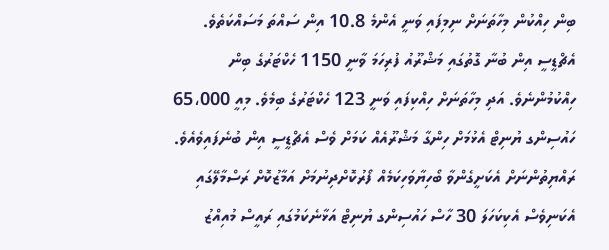ބިން ހިއްކުން މިހާތަނަށް ނިމިފައި ވަނީ އެންމެ 10.8 އިން ސައްތަ މަސައްކަތެވެ.
އެޗްޑީސީ އިން ބުނާ ގޮތުގައި މަޝްރޫއު ފުރިހަމަ ވާނީ 1150 ހެކްޓަރުގެ ބިން ހިއްކުމުންނެވެ. އަދި މިހާތަނަށް ހިއްކިފައި ވަނީ 123 ހެކްޓަރުގެ ބިމެވެ. މިއީ 65،000 ހައުސިންގ ޔުނިޓް އެޅުމަށް ހިންގާ މަޝްރޫއެއް ކަމަށް ވެސް އެޗްޑީސީ އިން ބުނެފައިވެއެވެ.
ރައްޔިތުންނަށް އެކަށީގެންވާ ބޯހިޔާވަހިކަމެއް ފޯރުކޮށްދިނުމަށް އަމާޒުކޮށް ރަސްމާލޭގައި އެކަނިވެސް އެކިކަހަލަ 30 ހާސް ހައުސިންގ ޔުނިޓް އަޅާނެކަމުގައި ރައީސް މުއިއްޒު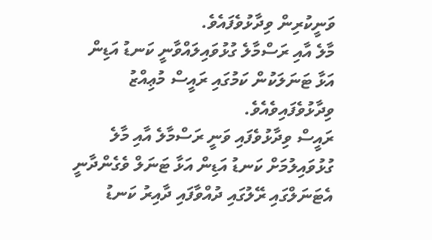ވަނީކުރިން ވިދާޅުވެފައެވެ.
މާލެ އާއި ރަސްމާލެ ގުޅުވައިލައްވާނީ ކަނޑު އަޑިން އަޅާ ޓަނަލަކުން ކަމުގައި ރައީސް މުޢިއްޒު ވިދާޅުވެފައިވެއެވެ.
ރައީސް ވިދާޅުވެފައި ވަނީ ރަސްމާލެ އާއި މާލެ ގުޅުވައިލުމަށް ކަނޑު އަޑިން އަޅާ ޓަނަލް ވެގެންދާނީ އެޓަނަލްގައި ރޭލުގައި ދުއްވާފައި ދާއިރު ކަނޑު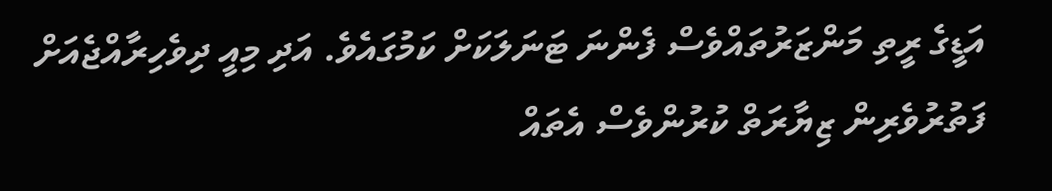އަޑީގެ ރީތި މަންޒަރުތައްވެސް ފެންނަ ޓަނަލަކަށް ކަމުގައެވެ. އަދި މިއީ ދިވެހިރާއްޖެއަށް ފަތުރުވެރިން ޒިޔާރަތް ކުރުންވެސް އެތައް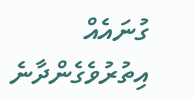ގުނައެއް އިތުރުވެގެންދާނެ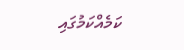ކަމެއްކަމުގައި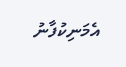އެމަނިކުފާނު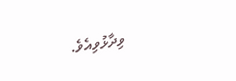ވިދާޅުވިއެވެ.